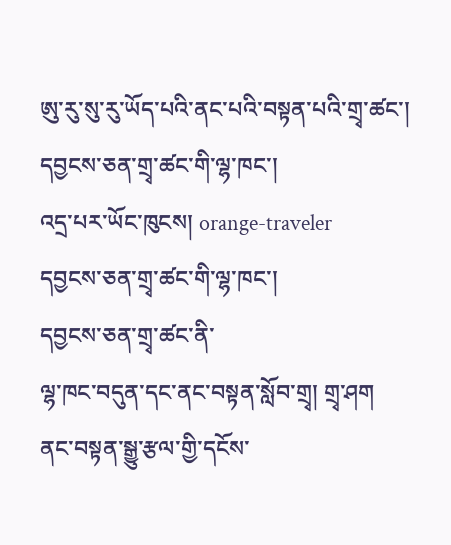ཨུ་རུ་སུ་རུ་ཡོད་པའི་ནང་པའི་བསྟན་པའི་གྲྭ་ཚང་།
དབྱངས་ཅན་གྲྭ་ཚང་གི་ལྷ་ཁང་།
འདྲ་པར་ཡོང་ཁུངས། orange-traveler
དབྱངས་ཅན་གྲྭ་ཚང་གི་ལྷ་ཁང་།
དབྱངས་ཅན་གྲྭ་ཚང་ནི་
ལྷ་ཁང་བདུན་དང་ནང་བསྟན་སློབ་གྲྭ། གྲྭ་ཤག
ནང་བསྟན་སྒྱུ་རྩལ་གྱི་དངོས་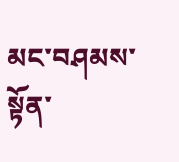མང་བཤམས་སྟོན་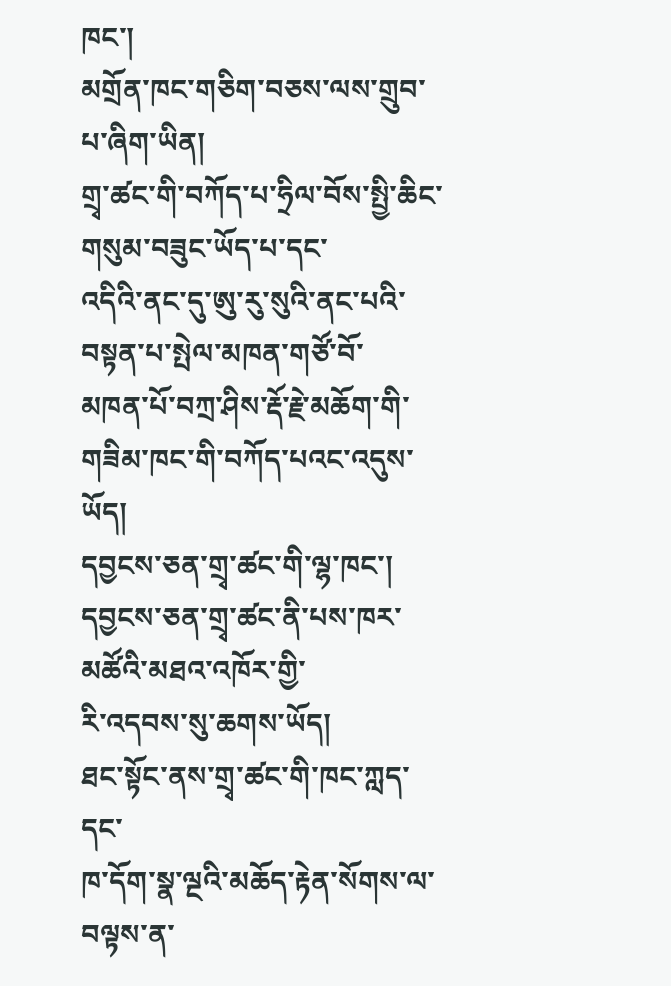ཁང་།
མགྲོན་ཁང་གཅིག་བཅས་ལས་གྲུབ་པ་ཞིག་ཡིན།
གྲྭ་ཚང་གི་བཀོད་པ་ཧྲིལ་བོས་སྤྱི་ཆིང་གསུམ་བཟུང་ཡོད་པ་དང་
འདིའི་ནང་དུ་ཨུ་རུ་སུའི་ནང་པའི་བསྟན་པ་སྤེལ་མཁན་གཙོ་བོ་
མཁན་པོ་བཀྲ་ཤིས་རྡོ་རྗེ་མཆོག་གི་གཟིམ་ཁང་གི་བཀོད་པའང་འདུས་ཡོད།
དབྱངས་ཅན་གྲྭ་ཚང་གི་ལྷ་ཁང་།
དབྱངས་ཅན་གྲྭ་ཚང་ནི་པས་ཁར་མཚོའི་མཐའ་འཁོར་གྱི་
རི་འདབས་སུ་ཆགས་ཡོད།
ཐང་སྟོང་ནས་གྲྭ་ཚང་གི་ཁང་ཀླད་དང་
ཁ་དོག་སྣ་ལྔའི་མཆོད་རྟེན་སོགས་ལ་བལྟས་ན་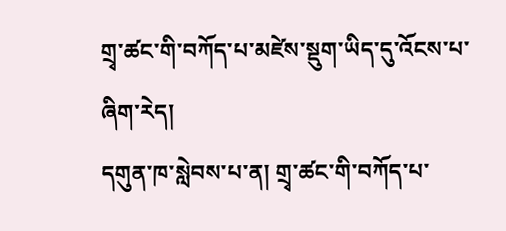གྲྭ་ཚང་གི་བཀོད་པ་མཛེས་སྡུག་ཡིད་དུ་འོངས་པ་ཞིག་རེད།
དགུན་ཁ་སླེབས་པ་ན། གྲྭ་ཚང་གི་བཀོད་པ་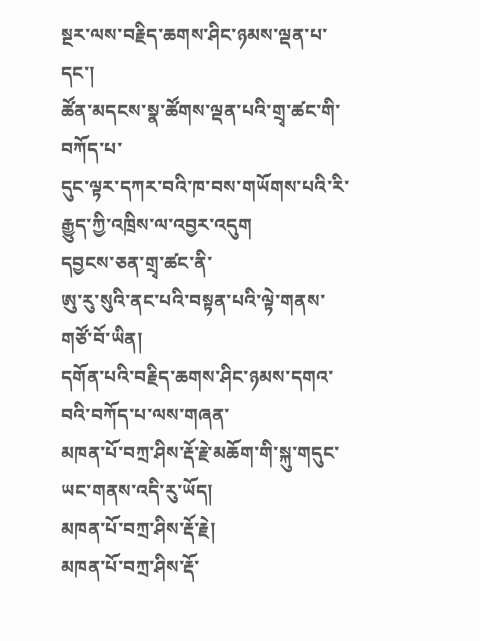སྔར་ལས་བརྗིད་ཆགས་ཤིང་ཉམས་ལྡན་པ་དང་།
ཚོན་མདངས་སྣ་ཚོགས་ལྡན་པའི་གྲྭ་ཚང་གི་བཀོད་པ་
དུང་ལྟར་དཀར་བའི་ཁ་བས་གཡོགས་པའི་རི་རྒྱུད་ཀྱི་འཁྲིས་ལ་འབྱར་འདུག
དབྱངས་ཅན་གྲྭ་ཚང་ནི་
ཨུ་རུ་སུའི་ནང་པའི་བསྟན་པའི་ལྟེ་གནས་གཙོ་བོ་ཡིན།
དགོན་པའི་བརྗིད་ཆགས་ཤིང་ཉམས་དགའ་བའི་བཀོད་པ་ལས་གཞན་
མཁན་པོ་བཀྲ་ཤིས་རྡོ་རྗེ་མཆོག་གི་སྐུ་གདུང་ཡང་གནས་འདི་རུ་ཡོད།
མཁན་པོ་བཀྲ་ཤིས་རྡོ་རྗེ།
མཁན་པོ་བཀྲ་ཤིས་རྡོ་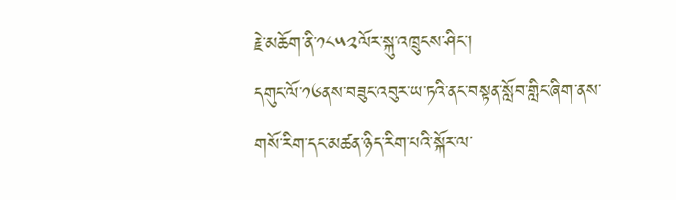རྗེ་མཆོག་ནི་༡༨༥༢ལོར་སྐུ་འཁྲུངས་ཤིང་།
དགུང་ལོ་༡༦ནས་བཟུང་འབུར་ཡ་ཏའི་ནང་བསྟན་སློབ་གླིང་ཞིག་ནས་
གསོ་རིག་དང་མཚན་ཉིད་རིག་པའི་སྐོར་ལ་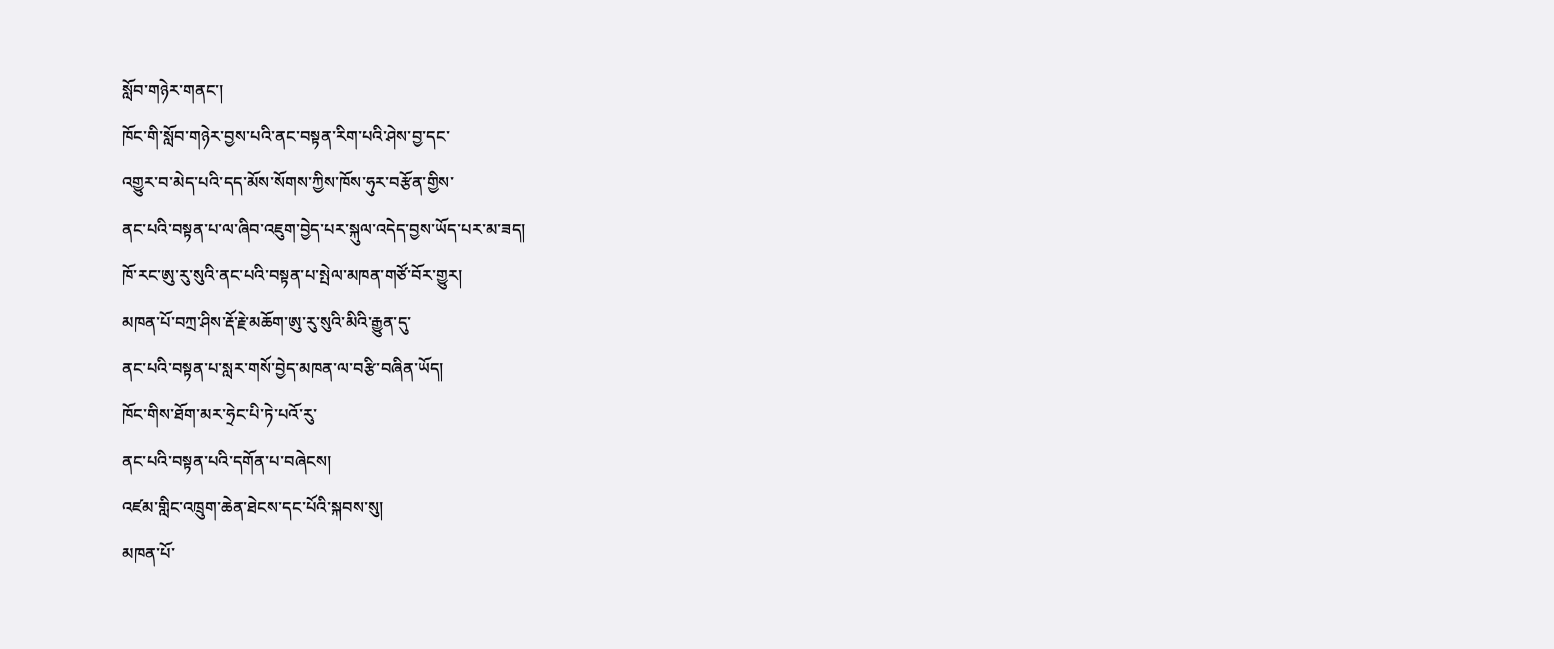སློབ་གཉེར་གནང་།
ཁོང་གི་སློབ་གཉེར་བྱས་པའི་ནང་བསྟན་རིག་པའི་ཤེས་བྱ་དང་
འགྱུར་བ་མེད་པའི་དད་མོས་སོགས་ཀྱིས་ཁོས་ཧུར་བརྩོན་གྱིས་
ནང་པའི་བསྟན་པ་ལ་ཞིབ་འཇུག་བྱེད་པར་སྐུལ་འདེད་བྱས་ཡོད་པར་མ་ཟད།
ཁོ་རང་ཨུ་རུ་སུའི་ནང་པའི་བསྟན་པ་སྤེལ་མཁན་གཙོ་བོར་གྱུར།
མཁན་པོ་བཀྲ་ཤིས་རྡོ་རྗེ་མཆོག་ཨུ་རུ་སུའི་མིའི་རྒྱུན་དུ་
ནང་པའི་བསྟན་པ་སླར་གསོ་བྱེད་མཁན་ལ་བརྩི་བཞིན་ཡོད།
ཁོང་གིས་ཐོག་མར་ཧྲེང་པི་ཏེ་པའོ་རུ་
ནང་པའི་བསྟན་པའི་དགོན་པ་བཞེངས།
འཛམ་གླིང་འཁྲུག་ཆེན་ཐེངས་དང་པོའི་སྐབས་སུ།
མཁན་པོ་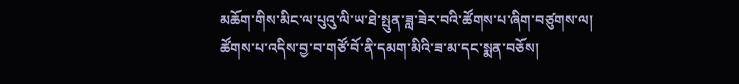མཆོག་གིས་མིང་ལ་པུའུ་ལི་ཡ་ཐེ་སྤུན་ཟླ་ཟེར་བའི་ཚོགས་པ་ཞིག་བཙུགས་ལ།
ཚོགས་པ་འདིས་བྱ་བ་གཙོ་བོ་ནི་དམག་མིའི་ཟ་མ་དང་སྨན་བཅོས།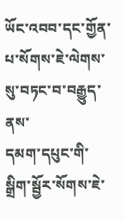ཡོང་འབབ་དང་གྱོན་པ་སོགས་ཇེ་ལེགས་སུ་བཏང་བ་བརྒྱུད་ནས་
དམག་དཔུང་གི་སྒྲིག་སྦྱོར་སོགས་ཇེ་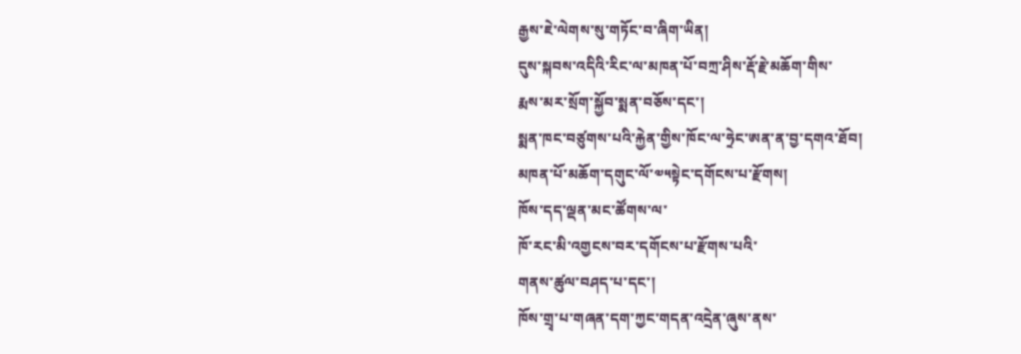རྒྱས་ཇེ་ལེགས་སུ་གཏོང་བ་ཞིག་ཡིན།
དུས་སྐབས་འདིའི་རིང་ལ་མཁན་པོ་བཀྲ་ཤིས་རྡོ་རྗེ་མཆོག་གིས་
རྨས་མར་སྲོག་སྐྱོབ་སྨན་བཅོས་དང་།
སྨན་ཁང་བཙུགས་པའི་རྐྱེན་གྱིས་ཁོང་ལ་ཧྲེང་ཨན་ན་བྱ་དགའ་ཐོབ།
མཁན་པོ་མཆོག་དགུང་ལོ་༧༥སྟེང་དགོངས་པ་རྫོགས།
ཁོས་དད་ལྡན་མང་ཚོགས་ལ་
ཁོ་རང་མི་འགྱངས་བར་དགོངས་པ་རྫོགས་པའི་
གནས་ཚུལ་བཤད་པ་དང་།
ཁོས་གྲྭ་པ་གཞན་དག་ཀྱང་གདན་འདྲེན་ཞུས་ནས་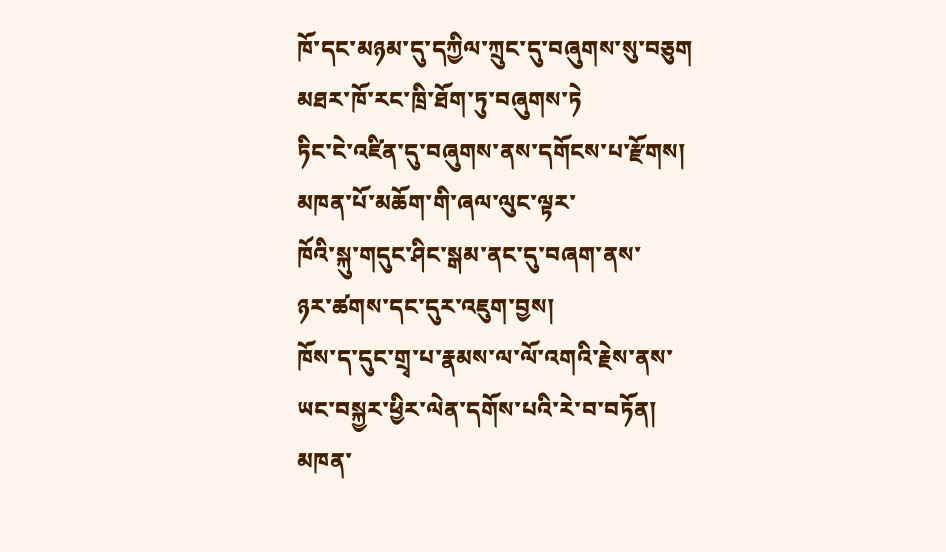ཁོ་དང་མཉམ་དུ་དཀྱིལ་ཀྲུང་དུ་བཞུགས་སུ་བཅུག
མཐར་ཁོ་རང་ཁྲི་ཐོག་ཏུ་བཞུགས་ཏེ
ཏིང་ངེ་འཛིན་དུ་བཞུགས་ནས་དགོངས་པ་རྫོགས།
མཁན་པོ་མཆོག་གི་ཞལ་ལུང་ལྟར་
ཁོའི་སྐུ་གདུང་ཤིང་སྒམ་ནང་དུ་བཞག་ནས་
ཉར་ཚགས་དང་དུར་འཇུག་བྱས།
ཁོས་ད་དུང་གྲྭ་པ་རྣམས་ལ་ལོ་འགའི་རྗེས་ནས་
ཡང་བསྐྱར་ཕྱིར་ལེན་དགོས་པའི་རེ་བ་བཏོན།
མཁན་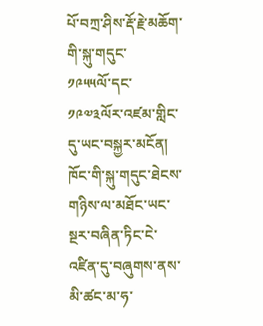པོ་བཀྲ་ཤིས་རྡོ་རྗེ་མཆོག་གི་སྐུ་གདུང་
༡༩༥༥ལོ་དང་༡༩༧༣ལོར་འཛམ་གླིང་དུ་ཡང་བསྐྱར་མངོན།
ཁོང་གི་སྐུ་གདུང་ཐེངས་གཉིས་ལ་མཐོང་ཡང་
སྔར་བཞིན་ཏིང་ངེ་འཛིན་དུ་བཞུགས་ནས་མི་ཚང་མ་ཧ་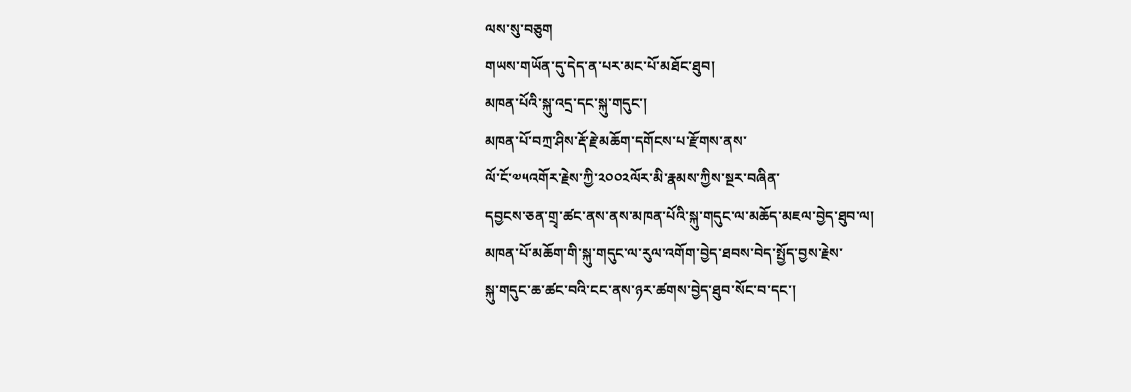ལས་སུ་བཅུག
གཡས་གཡོན་དུ་དེད་ན་པར་མང་པོ་མཐོང་ཐུབ།
མཁན་པོའི་སྐུ་འདྲ་དང་སྐུ་གདུང་།
མཁན་པོ་བཀྲ་ཤིས་རྡོ་རྗེ་མཆོག་དགོངས་པ་རྫོགས་ནས་
ལོ་ངོ་༧༥འགོར་རྗེས་ཀྱི་༢༠༠༢ལོར་མི་རྣམས་ཀྱིས་སྔར་བཞིན་
དབྱངས་ཅན་གྲྭ་ཚང་ནས་ནས་མཁན་པོའི་སྐུ་གདུང་ལ་མཆོད་མཇལ་བྱེད་ཐུབ་ལ།
མཁན་པོ་མཆོག་གི་སྐུ་གདུང་ལ་རུལ་འགོག་བྱེད་ཐབས་བེད་སྤྱོད་བྱས་རྗེས་
སྐུ་གདུང་ཆ་ཚང་བའི་ངང་ནས་ཉར་ཚགས་བྱེད་ཐུབ་སོང་བ་དང་།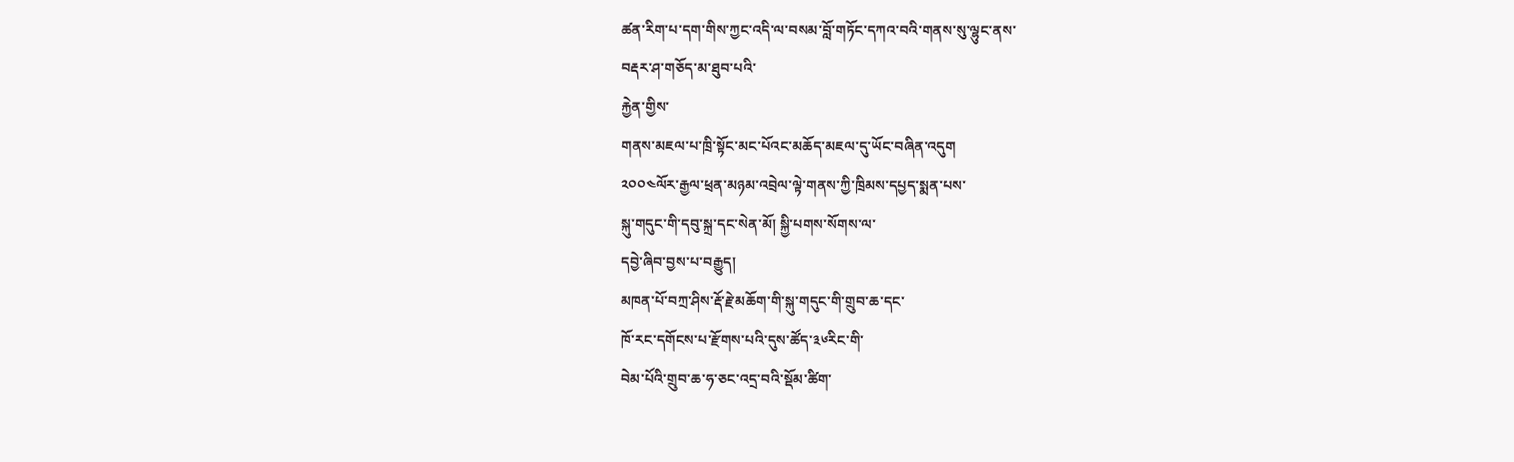ཚན་རིག་པ་དག་གིས་ཀྱང་འདི་ལ་བསམ་བློ་གཏོང་དཀའ་བའི་གནས་སུ་ལྷུང་ནས་
བརྡར་ཤ་གཅོད་མ་ཐུབ་པའི་
རྐྱེན་གྱིས་
གནས་མཇལ་པ་ཁྲི་སྟོང་མང་པོའང་མཆོད་མཇལ་དུ་ཡོང་བཞིན་འདུག
༢༠༠༤ལོར་རྒྱལ་ཕྲན་མཉམ་འབྲེལ་ལྟེ་གནས་ཀྱི་ཁྲིམས་དཔྱད་སྨན་པས་
སྐུ་གདུང་གི་དབུ་སྐྲ་དང་སེན་མོ། སྐྱི་པགས་སོགས་ལ་
དབྱེ་ཞིབ་བྱས་པ་བརྒྱུད།
མཁན་པོ་བཀྲ་ཤིས་རྡོ་རྗེ་མཆོག་གི་སྐུ་གདུང་གི་གྲུབ་ཆ་དང་
ཁོ་རང་དགོངས་པ་རྫོགས་པའི་དུས་ཚོད་༣༦རིང་གི་
བེམ་པོའི་གྲུབ་ཆ་ཧ་ཅང་འདྲ་བའི་སྡོམ་ཚིག་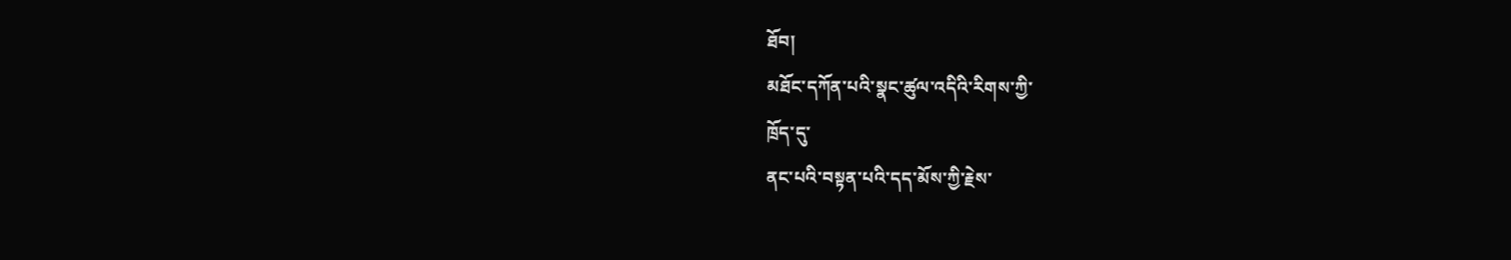ཐོབ།
མཐོང་དཀོན་པའི་སྣང་ཚུལ་འདིའི་རིགས་ཀྱི་
ཁྲོད་དུ་
ནང་པའི་བསྟན་པའི་དད་མོས་ཀྱི་རྗེས་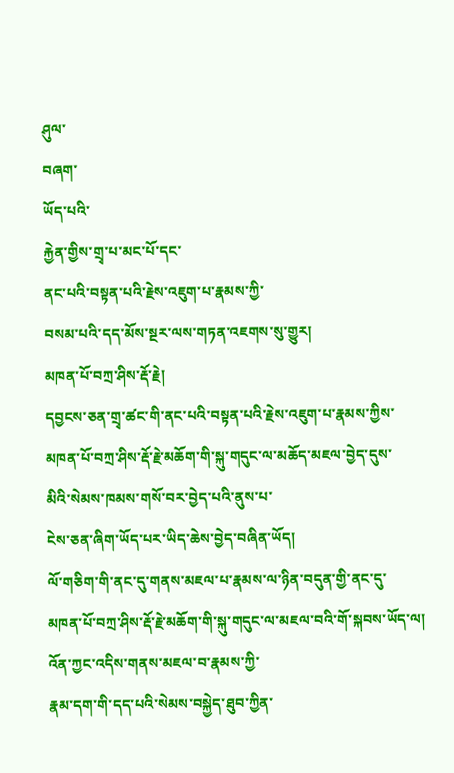ཤུལ་
བཞག་
ཡོད་པའི་
རྐྱེན་གྱིས་གྲྭ་པ་མང་པོ་དང་
ནང་པའི་བསྟན་པའི་རྗེས་འཇུག་པ་རྣམས་ཀྱི་
བསམ་པའི་དད་མོས་སྔར་ལས་གཏན་འཇགས་སུ་གྱུར།
མཁན་པོ་བཀྲ་ཤིས་རྡོ་རྗེ།
དབྱངས་ཅན་གྲྭ་ཚང་གི་ནང་པའི་བསྟན་པའི་རྗེས་འཇུག་པ་རྣམས་ཀྱིས་
མཁན་པོ་བཀྲ་ཤིས་རྡོ་རྗེ་མཆོག་གི་སྐུ་གདུང་ལ་མཆོད་མཇལ་བྱེད་དུས་
མིའི་སེམས་ཁམས་གསོ་བར་བྱེད་པའི་ནུས་པ་
ངེས་ཅན་ཞིག་ཡོད་པར་ཡིད་ཆེས་བྱེད་བཞིན་ཡོད།
ལོ་གཅིག་གི་ནང་དུ་གནས་མཇལ་པ་རྣམས་ལ་ཉིན་བདུན་གྱི་ནང་དུ་
མཁན་པོ་བཀྲ་ཤིས་རྡོ་རྗེ་མཆོག་གི་སྐུ་གདུང་ལ་མཇལ་བའི་གོ་སྐབས་ཡོད་ལ།
འོན་ཀྱང་འདིས་གནས་མཇལ་བ་རྣམས་ཀྱི་
རྣམ་དག་གི་དད་པའི་སེམས་བསྐྱེད་ཐུབ་ཀྱིན་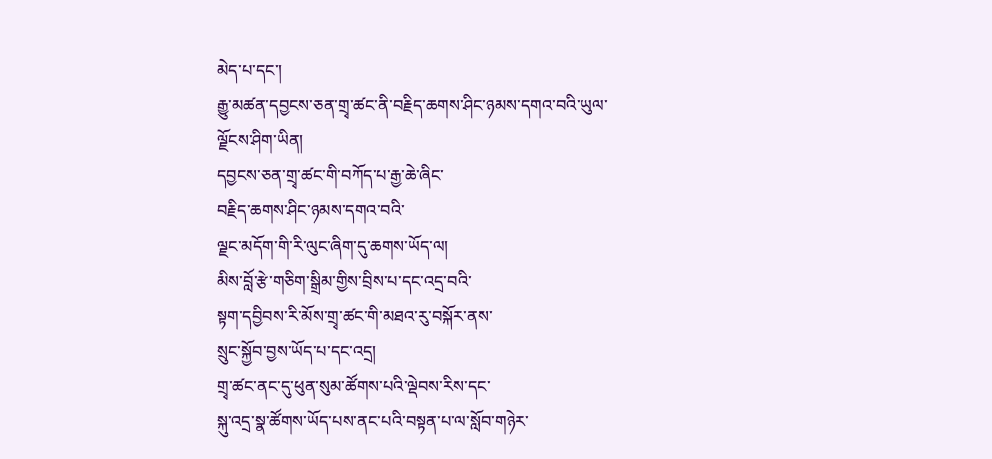མེད་པ་དང་།
རྒྱུ་མཚན་དབྱངས་ཅན་གྲྭ་ཚང་ནི་བརྗིད་ཆགས་ཤིང་ཉམས་དགའ་བའི་ཡུལ་ལྗོངས་ཤིག་ཡིན།
དབྱངས་ཅན་གྲྭ་ཚང་གི་བཀོད་པ་རྒྱ་ཆེ་ཞིང་
བརྗིད་ཆགས་ཤིང་ཉམས་དགའ་བའི་
ལྗང་མདོག་གི་རི་ལུང་ཞིག་དུ་ཆགས་ཡོད་ལ།
མིས་བློ་རྩེ་གཅིག་སྒྲིམ་གྱིས་བྲིས་པ་དང་འདྲ་བའི་
སྟག་དབྱིབས་རི་མོས་གྲྭ་ཚང་གི་མཐའ་རུ་བསྐོར་ནས་
སྲུང་སྐྱོབ་བྱས་ཡོད་པ་དང་འདྲ།
གྲྭ་ཚང་ནང་དུ་ཕུན་སུམ་ཚོགས་པའི་ལྡེབས་རིས་དང་
སྐུ་འདྲ་སྣ་ཚོགས་ཡོད་པས་ནང་པའི་བསྟན་པ་ལ་སློབ་གཉེར་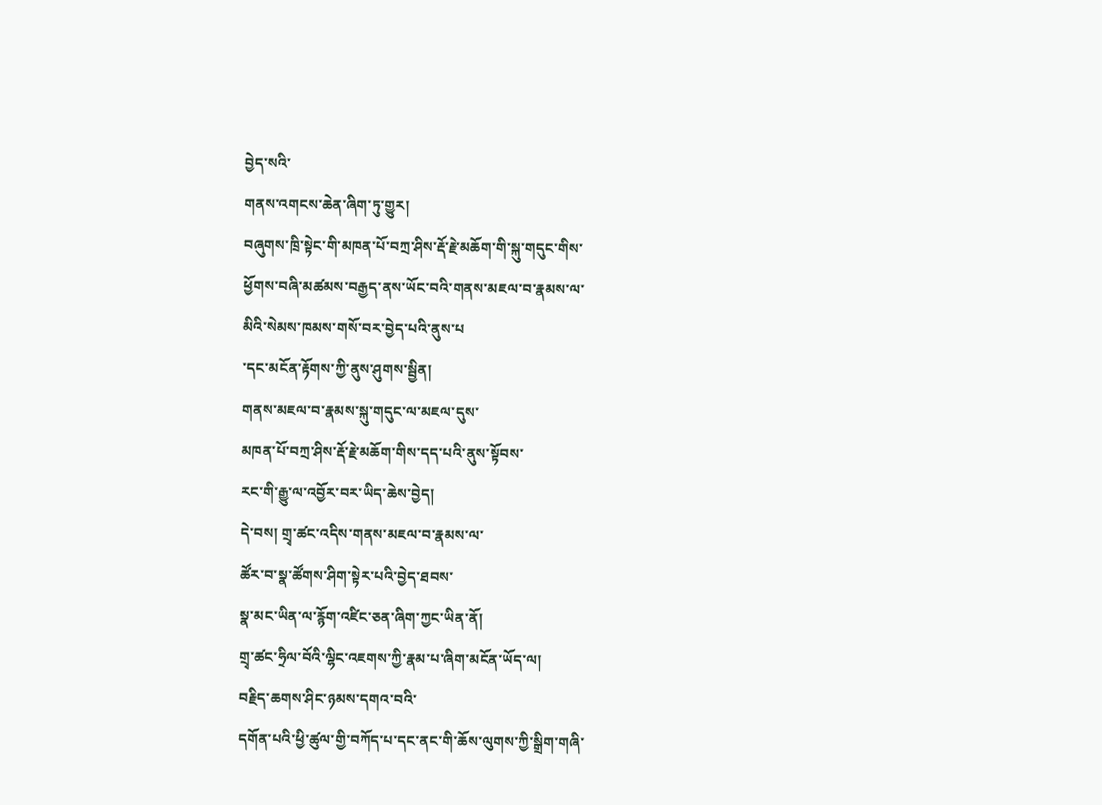བྱེད་སའི་
གནས་འགངས་ཆེན་ཞིག་ཏུ་གྱུར།
བཞུགས་ཁྲི་སྟེང་གི་མཁན་པོ་བཀྲ་ཤིས་རྡོ་རྗེ་མཆོག་གི་སྐུ་གདུང་གིས་
ཕྱོགས་བཞི་མཚམས་བརྒྱད་ནས་ཡོང་བའི་གནས་མཇལ་བ་རྣམས་ལ་
མིའི་སེམས་ཁམས་གསོ་བར་བྱེད་པའི་ནུས་པ
་དང་མངོན་རྟོགས་ཀྱི་ནུས་ཤུགས་སྦྱིན།
གནས་མཇལ་བ་རྣམས་སྐུ་གདུང་ལ་མཇལ་དུས་
མཁན་པོ་བཀྲ་ཤིས་རྡོ་རྗེ་མཆོག་གིས་དད་པའི་ནུས་སྟོབས་
རང་གི་རྒྱུ་ལ་འབྱོར་བར་ཡིད་ཆེས་བྱེད།
དེ་བས། གྲྭ་ཚང་འདིས་གནས་མཇལ་བ་རྣམས་ལ་
ཚོར་བ་སྣ་ཚོགས་ཤིག་སྟེར་པའི་བྱེད་ཐབས་
སྣ་མང་ཡིན་ལ་རྙོག་འཛིང་ཅན་ཞིག་ཀྱང་ཡིན་ནོ།
གྲྭ་ཚང་ཧྲིལ་བོའི་ལྷིང་འཇགས་ཀྱི་རྣམ་པ་ཞིག་མངོན་ཡོད་ལ།
བརྗིད་ཆགས་ཤིང་ཉམས་དགའ་བའི་
དགོན་པའི་ཕྱི་ཚུལ་གྱི་བཀོད་པ་དང་ནང་གི་ཆོས་ལུགས་ཀྱི་སྒྲིག་གཞི་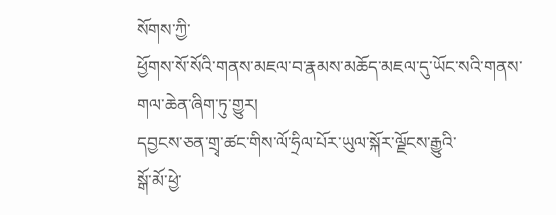སོགས་ཀྱི་
ཕྱོགས་སོ་སོའི་གནས་མཇལ་བ་རྣམས་མཆོད་མཇལ་དུ་ཡོང་སའི་གནས་གལ་ཆེན་ཞིག་ཏུ་གྱུར།
དབྱངས་ཅན་གྲྭ་ཚང་གིས་ལོ་ཧྲིལ་པོར་ཡུལ་སྐོར་ལྗོངས་རྒྱུའི་
སྒོ་མོ་ཕྱེ་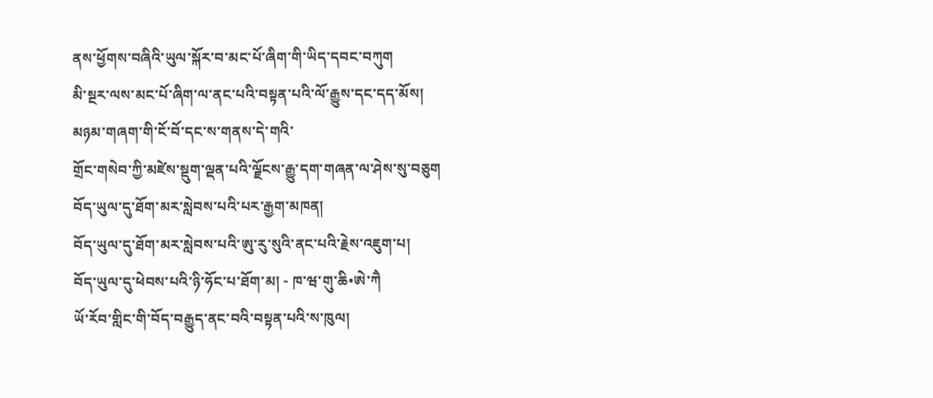ནས་ཕྱོགས་བཞིའི་ཡུལ་སྐོར་བ་མང་པོ་ཞིག་གི་ཡིད་དབང་བཀུག
མི་སྔར་ལས་མང་པོ་ཞིག་ལ་ནང་པའི་བསྟན་པའི་ལོ་རྒྱུས་དང་དད་མོས།
མཉམ་གཞག་གི་ངོ་བོ་དང་ས་གནས་དེ་གའི་
གྲོང་གསེབ་ཀྱི་མཛེས་སྡུག་ལྡན་པའི་ལྗོངས་རྒྱུ་དག་གཞན་ལ་ཤེས་སུ་བཅུག
བོད་ཡུལ་དུ་ཐོག་མར་སླེབས་པའི་པར་རྒྱག་མཁན།
བོད་ཡུལ་དུ་ཐོག་མར་སླེབས་པའི་ཨུ་རུ་སུའི་ནང་པའི་རྗེས་འཇུག་པ།
བོད་ཡུལ་དུ་ཕེབས་པའི་ཉི་ཧོང་པ་ཐོག་མ། - ཁ་ཝ་གུ་ཆི•ཨེ་ཀཻ
ཡོ་རོབ་གླིང་གི་བོད་བརྒྱུད་ནང་བའི་བསྟན་པའི་ས་ཁུལ།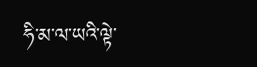ཧི་མ་ལ་ཡའི་ལྟེ་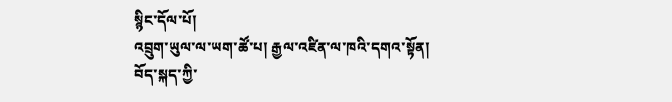སྙིང་དོལ་པོ།
འབྲུག་ཡུལ་ལ་ཡག་ཚོ་པ། རྒྱལ་འཛིན་ལ་ཁའི་དགའ་སྟོན།
བོད་སྐད་ཀྱི་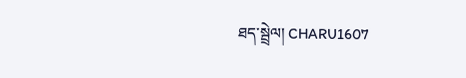ཐད་སྦྲེལ། CHARU1607